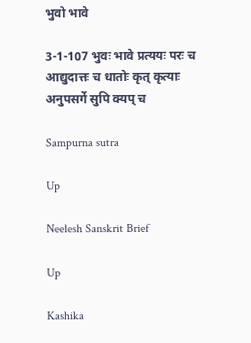भुवो भावे

3-1-107 भुवः भावे प्रत्ययः परः च आद्युदात्तः च धातोः कृत् कृत्याः अनुपसर्गे सुपि क्यप् च

Sampurna sutra

Up

Neelesh Sanskrit Brief

Up

Kashika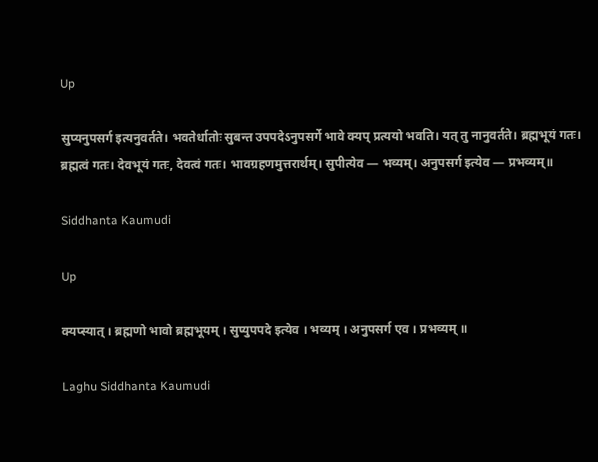Up

सुप्यनुपसर्ग इत्यनुवर्तते। भवतेर्धातोः सुबन्त उपपदेऽनुपसर्गे भावे क्यप् प्रत्ययो भवति। यत् तु नानुवर्तते। ब्रह्मभूयं गतः। ब्रह्मत्वं गतः। देवभूयं गतः, देवत्वं गतः। भावग्रहणमुत्तरार्थम्। सुपीत्येव — भव्यम्। अनुपसर्ग इत्येव — प्रभव्यम्॥

Siddhanta Kaumudi

Up

क्यप्स्यात् । ब्रह्मणो भावो ब्रह्मभूयम् । सुप्युपपदे इत्येव । भव्यम् । अनुपसर्ग एव । प्रभव्यम् ॥

Laghu Siddhanta Kaumudi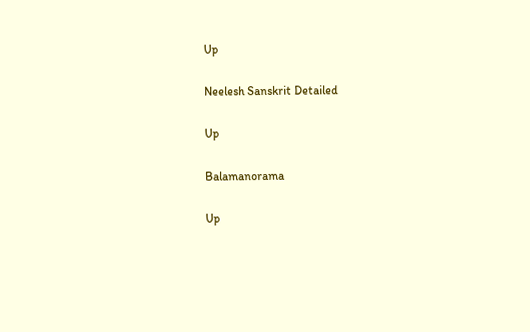Up

Neelesh Sanskrit Detailed

Up

Balamanorama

Up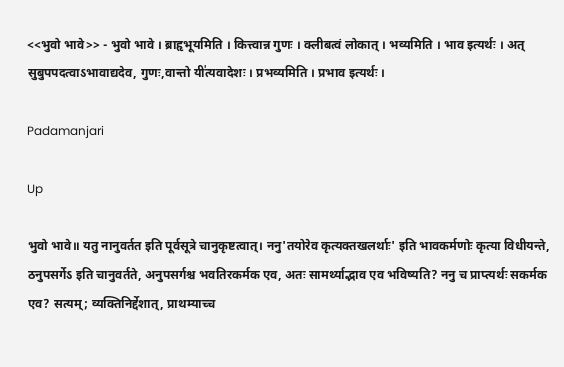<<भुवो भावे>> - भुवो भावे । ब्राहृभूयमिति । कित्त्वान्न गुणः । क्लीबत्वं लोकात् । भव्यमिति । भाव इत्यर्थः । अत् सुबुपपदत्वाऽभावाद्यदेव, गुणः,वान्तो यी॑त्यवादेशः । प्रभव्यमिति । प्रभाव इत्यर्थः ।

Padamanjari

Up

भुवो भावे॥ यतु नानुवर्तत इति पूर्वसूत्रे चानुकृष्टत्वात्। ननु'तयोरेव कृत्यक्तखलर्थाः' इति भावकर्मणोः कृत्या विधीयन्ते, ठनुपसर्गेऽ इति चानुवर्तते, अनुपसर्गश्च भवतिरकर्मक एव, अतः सामर्थ्याद्भाव एव भविष्यति? ननु च प्राप्त्यर्थः सकर्मक एव? सत्यम्; व्यक्तिनिर्द्देशात्, प्राथम्याच्च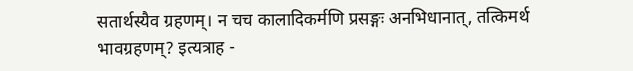सतार्थस्यैव ग्रहणम्। न चच कालादिकर्मणि प्रसङ्गः अनभिधानात्, तत्किमर्थ भावग्रहणम्? इत्यत्राह -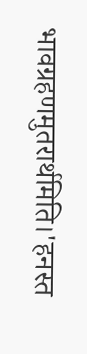भावग्रहणमुतरार्थमिति।'हनस्त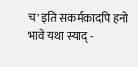च' इति सकर्मकादपि हनो भावे यथा स्याद् -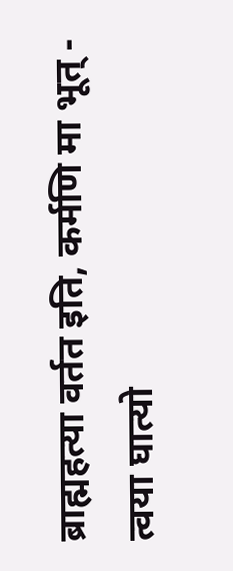ब्राह्महत्या वर्तत इति, कर्मणि मा भूत् - त्वया घात्यो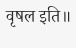वृषल इति॥